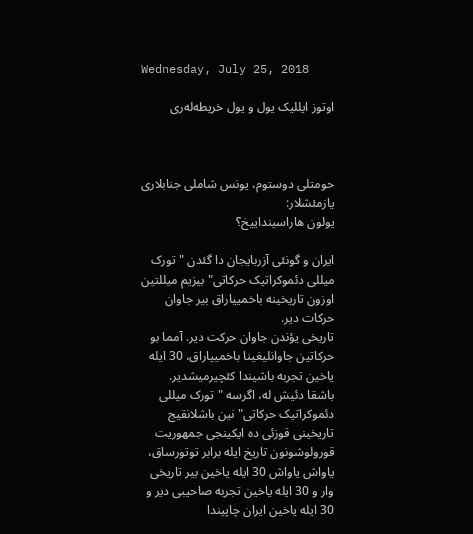Wednesday, July 25, 2018

اوتوز ایللیک یول و یول خریطه‌له‌ری



حومتلی دوستوم، یونس شاملی جنابلاری یازمئشلار:
یولون هاراسینداییخ؟

ایران و گونئی آزربایجان دا گئدن "تورک میللی دئموکراتیک حرکاتی" بیزیم میللتین اوزون تاریخینه باخمییاراق بیر جاوان حرکات دیر.
تاریخی یؤندن جاوان حرکت دیر. آمما بو حرکاتین جاوانلیغینا باخمییاراق، 30 ایله یاخین تجربه باشیندا کئچیرمیشدیر.
باشقا دئیش له، اگرسه "تورک میللی دئموکراتیک حرکاتی" نین باشلانقیج تاریخینی قوزئی ده ایکینجی جمهوریت قورولوشونون تاریخ ایله برابر توتورساق، یاواش یاواش 30 ایله یاخین بیر تاریخی وار و 30 ایله یاخین تجربه صاحیبی دیر و 30 ایله یاخین ایران چاپیندا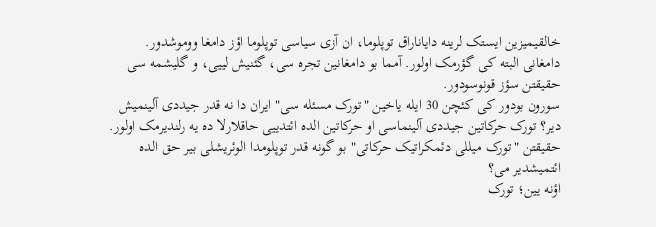خالقیمیزین ایستک لرینه دایاناراق توپلوما، ان آزی سیاسی توپلوما اؤز دامغا ووموشدور.
دامغانی البته کی گؤرمک اولور. آمما بو دامغانین تجره سی، گئنیش لییی، و گلیشمه سی حقیقتن سؤز قونوسودور.
سورون بودور کی کئچن 30 ایله یاخین "تورک مسئله سی" ایران دا نه قدر جیددی آلینمیش دیر؟ تورک حرکاتین جیددی آلینماسی او حرکاتین الده ائتدییی حاقلارلا ده یه رلندیرمک اولور.
حقیقتن "تورک میللی دئمکراتیک حرکاتی" بو گونه قدر توپلومدا الوئریشلی بیر حق الده ائتمیشدیر می؟
اؤنه یین؛ تورک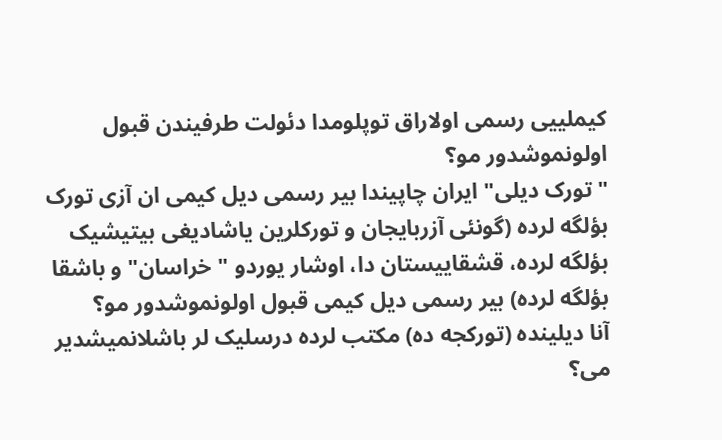کیملییی رسمی اولاراق توپلومدا دئولت طرفیندن قبول اولونموشدور مو؟
"تورک دیلی" ایران چاپیندا بیر رسمی دیل کیمی ان آزی تورک بؤلگه لرده (گونئی آزربایجان و تورکلرین یاشادیغی بیتیشیک بؤلگه لرده، قشقاییستان دا، اوشار یوردو "خراسان" و باشقا بؤلگه لرده) بیر رسمی دیل کیمی قبول اولونموشدور مو؟
آنا دیلینده (تورکجه ده) مکتب لرده درسلیک لر باشلانمیشدیر می؟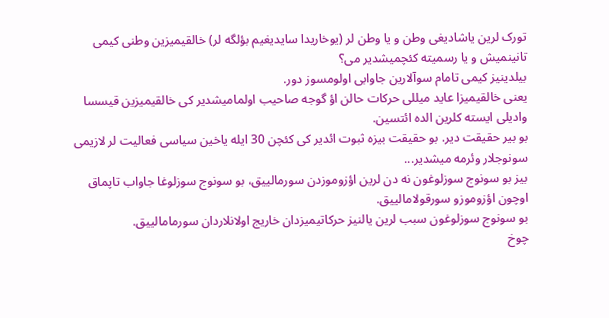تورک لرین یاشادیغی وطن و یا وطن لر (یوخاریدا سایدیغیم بؤلگه لر) خالقیمیزین وطنی کیمی تانینمیش و یا رسمیته کئچمیشدیر می؟
بیلدینیز کیمی تامام سوآلارین جاوابی اولومسوز دور.
یعنی خالقیمیزا عاید میللی حرکات حالن اؤ گوجه صاحیب اولمامیشدیر کی خالقیمیزین قیسسا وادیلی ایسته کلرین الده ائتسین.
بو بیر حقیقت دیر. بو حقیقت بیزه ثبوت ائدیر کی کئچن 30 ایله یاخین سیاسی فعالیت لر لازیمی سونوجلار وئرمه میشدیر...
بیز بو سونوج سوزلوغون نه دن لرین اؤزوموزدن سورمالییق، بو سونوج سوزلوغا جاواب تاپماق اوچون اؤزوموزو سورقولامالییق.
بو سونوج سوزلوغون سبب لرین یالنیز حرکاتیمیزدان خاریج اولانلاردان سورمامالییق.
چوخ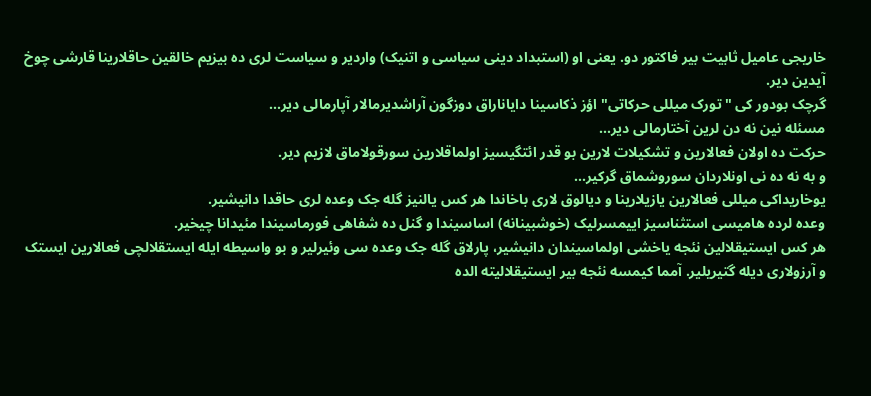خاریجی عامیل ثابیت بیر فاکتور دو. یعنی او (استبداد دینی سیاسی و اتنیک) واردیر و سیاست لری ده بیزیم خالقین حاقلارینا قارشی چوخ آیدین دیر.
گرچک بودور کی "تورک میللی حرکاتی" اؤز ذکاسینا دایاناراق دوزگون آراشدیرمالار آپارمالی دیر...
مسئله نین نه دن لرین آختارمالی دیر...
حرکت ده اولان فعالارین و تشکیلات لارین بو قدر ائتگیسیز اولماقلارین سورقولاماق لازیم دیر.
و به نه ده نی اونلاردان سوروشماق گرکیر...
یوخاریداکی میللی فعالارین یازیلارینا و دیالوق لاری باخاندا هر کس یالنیز گله جک وعده لری حاقدا دانیشیر.
وعده لرده هامیسی استثناسیز اییمسرلیک (خوشبینانه) اساسیندا و گنل ده شفاهی فورماسیندا مئیدانا چیخیر.
هر کس ایستیقلالین نئجه یاخشی اولماسیندان دانیشیر، پارلاق گله جک وعده سی وئیرلیر و بو واسیطه ایله ایستقلالچی فعالارین ایستک و آرزولاری دیله گتیریلیر. آمما کیمسه نئجه بیر ایستیقلالیته الده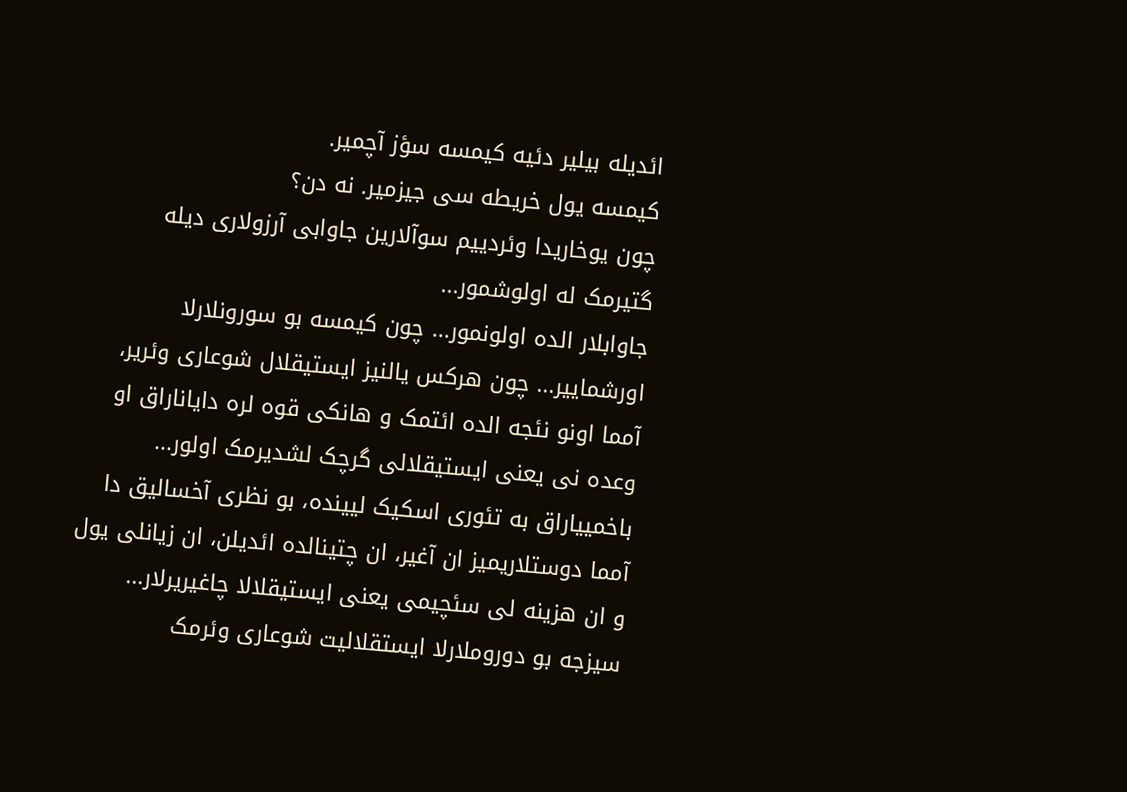ائدیله بیلیر دئیه کیمسه سؤز آچمیر.
کیمسه یول خریطه سی جیزمیر. نه دن؟
چون یوخاریدا وئردییم سوآلارین جاوابی آرزولاری دیله گتیرمک له اولوشمور...
جاوابلار الده اولونمور... چون کیمسه بو سورونلارلا اورشماییر... چون هرکس یالنیز ایستیقلال شوعاری وئریر، آمما اونو نئجه الده ائتمک و هانکی قوه لره دایاناراق او وعده نی یعنی ایستیقلالی گرچک لشدیرمک اولور...
باخمییاراق به تئوری اسکیک لیینده، بو نظری آخسالیق دا آمما دوستلاریمیز ان آغیر، ان چتینالده ائدیلن، ان زیانلی یول و ان هزینه لی سئچیمی یعنی ایستیقلالا چاغیریرلار...
سیزجه بو دوروملارلا ایستقلالیت شوعاری وئرمک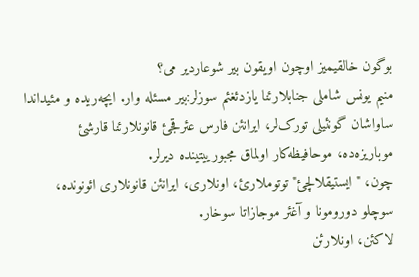بوگون خالقیمیز اوچون اویقون بیر شوعاردیر می؟
منیم یونس شاملی جنابلارئنا یازدئغئم سوزلر:بیر مسئله وار. ایچه‌ریده و مئیداندا ساواشان گونئیلی تورک‌لر، ایرانئن فارس عئرقجئ قانونلارئنا قارشئ موباریزه‌ده، موحافیظه‌کار اولماق مجبورییتینده دیرلر.
چون، "ایستیقلالچئ" توتوملارئ، اونلاری، ایرانئن قانونلاری ائونونده، سوچلو دورومونا و آغئر موجازاتا سوخار.
لاکئن، اونلارئن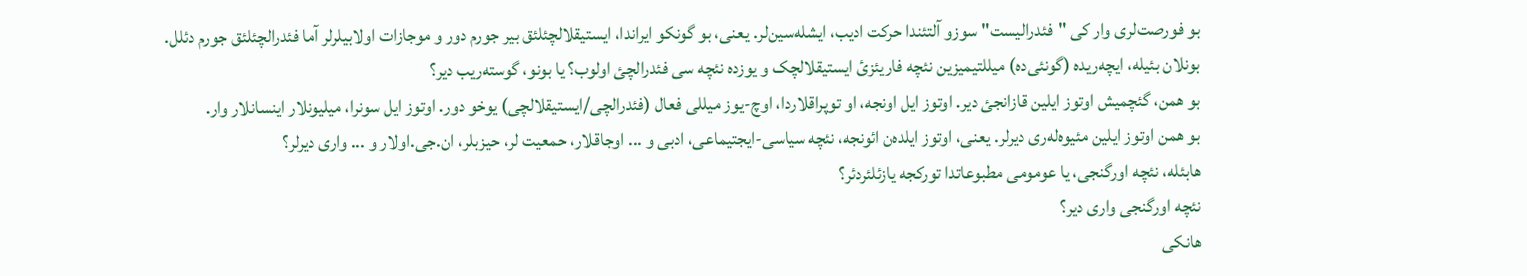بو فورصت‌لری وار کی "فئدرالیست" سوزو آلتئندا حرکت ادیب، ایشله‌سین‌لر. یعنی، بو گونکو ایراندا، ایستیقلالچئلئق بیر جورم دور و موجازات اولابیلرلر آما فئدرالچئلئق جورم دئلل.
بونلان بئیله، ایچه‌ریده (گونئی‌ده) میللتیمیزین نئچه فاریئزئ ایستیقلالچک و یوزده نئچه سی فئدرالچئ اولوب؟ یا بونو، گوسته‌ریب دیر؟
بو همن، گئچمیش اوتوز ایلین قازانجئ دیر. اوتوز ایل اونجه، او توپراقلاردا، اوچ-یوز میللی فعال (فئدرالچی/ایستیقلالچی) یوخو دور. اوتوز ایل سونرا، میلیونلار اینسانلار وار.
بو همن اوتوز ایلین مئیوه‌له‌ری دیرلر. یعنی، اوتوز ایلده‌ن ائونجه، نئچه سیاسی-ایجتیماعی، ادبی و ... اوجاقلار، حمعیت لر، حیزبلر، ان.جی.اولار و ... واری دیرلر؟
هابئله، نئچه اورگنجی، یا عومومی مطبوعاتدا تورکجه یازئلئردئر؟
نئچه اورگنجی واری دیر؟
هانکی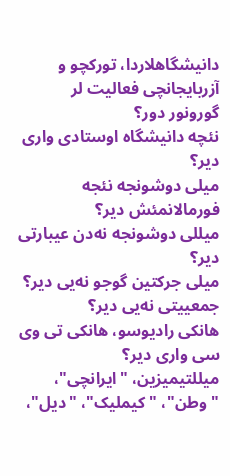دانیشگاهلاردا، تورکچو و آزربایجانچی فعالیت لر گورونور دور؟
نئچه دانیشگاه اوستادی واری دیر؟
میلی دوشونجه نئجه فورمالانمئش دیر؟
میللی دوشونجه نه‌دن عیبارتی دیر؟
میلی جرکتین گوجو نه‌یی دیر؟
جمعییتی نه‌یی دیر؟
هانکی رادیوسو، هانکی تی وی سی واری دیر؟
میللتیمیزین، "ایرانچی"، "وطن"، "کیملیک"، "دیل"،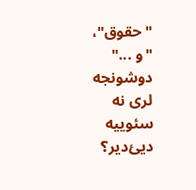"حقوق"، "و ..." دوشونجه لری نه سئوییه دیئ‌دیر؟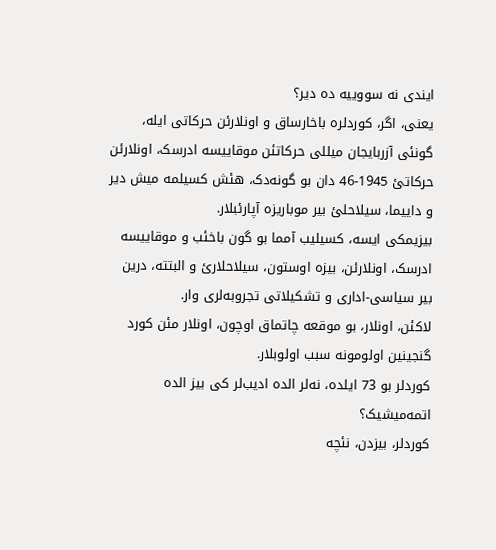ایندی نه سووییه ده دیر؟
یعنی، اگر، کوردلره باخارساق و اونلارئن حرکاتی ایله، گونئی آزربایجان میللی حرکاتئن موقاییسه ادرسک، اونلارئن حرکاتئ 1945-46 دان بو گونه‌دک، هئش کسیلمه میش دیر و داییما، سیلاحلئ بیر موباریزه آپارئبلار.
بیزیمکی ایسه، کسیلیب آمما بو گون باخئب و موقاییسه ادرسک، اونلارئن، بیزه اوستون، سیلاحلارئ و البتته، درین بیر سیاسی-اداری و تشکیلاتی تجروبه‌لری وار.
لاکئن، اونلار، بو موقعه چاتماق اوچون، اونلار مئن کورد گنجینین اولومونه سبب اولوبلار.
کوردلر بو 73 ایلده، نه‌لر الده ادیب‌لر کی بیز الده اتمه‌میشیک؟
کوردلر، بیزدن، نئچه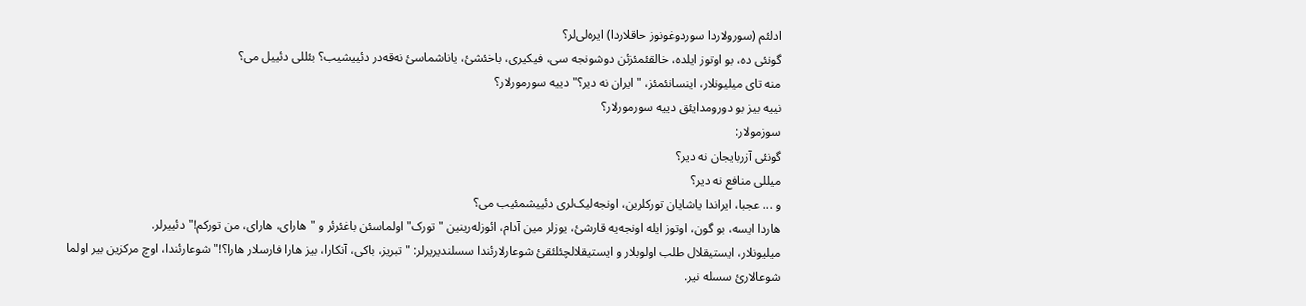ادلئم (سورولاردا سوردوغونوز حاقلاردا) ایره‌لی‌لر؟
گونئی ده، بو اوتوز ایلده، خالقئمئزئن دوشونجه سی، فیکیری، باخئشئ، یاناشماسئ نه‌قه‌در دئییشیب؟ بئللی دئییل می؟
منه تای میلیونلار، اینسانئمئز، "ایران نه دیر؟" دییه سورمورلار؟
نییه بیز بو دورومدایئق دییه سورمورلار؟
سوزمولار:
گونئی آزربایجان نه دیر؟
میللی منافع نه دیر؟
و ... عجبا، ایراندا یاشایان تورکلرین، اونجه‌لیک‌لری دئییشمئیب می؟
هاردا ایسه، بو گون، اوتوز ایله اونجه‌یه قارشئ، یوزلر مین آدام، ائوزله‌رینین "تورک" اولماسئن باغئرئر و "هارای، هارای، من تورکم!" دئییرلر.
میلیونلار، ایستیقلال طلب اولوبلار و ایستیقلالچئلئقئ شوعارلارئندا سسلندیریرلر: "تبریز، باکی، آنکارا، بیز هارا فارسلار هارا؟!" شوعارئندا، اوچ مرکزین بیر اولما شوعالارئ سسله نیر.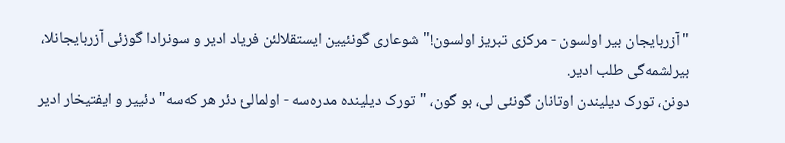"آزربایجان بیر اولسون - مرکزی تبریز اولسون!" شوعاری گونئیین ایستقلالئن فریاد ادیر و سونرادا گوزئی آزربایجانلا، بیرلشمه‌گی طلب ادیر.
دونن، تورک دیلیندن اوتانان گونئی لی، بو گون، "تورک دیلینده مدره‌سه - اولمالئ دئر هر که‌سه" دئییر و ایفتیخار ادیر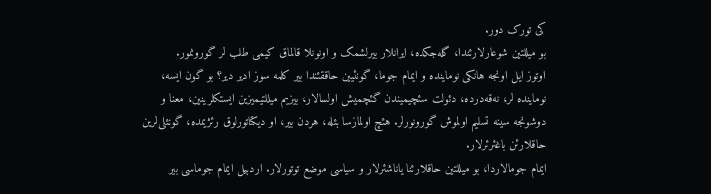کی تورک دور.
بو میللتین شوعارلارئندا، گله‌جکده، ایرانلار بیرلشمک و اونونلا قالماق کیمی طلب لر گورونمور.
اوتوز ایل اونجه هانکی نوماینده و ایمام جوما، گونئیین حاققئندا بیر کلمه سوز ادیر دیر؟ بو گون ایسه، نوماینده لر، نه‌قه‌درده، دئولت سئچیمیندن گئچمیش اولسالار، بیزیم میللتیمیزین ایستکلرینین، معنا و دوشونجه سینه تسلیم اولموش گورونورلر. هئچ اولمازسا بئله، هردن بیر، او دیکتاتورلوق رئژیمده، گونئلی‌لرین حاقلارئن باغئرئرلار.
ایمام جومالاردا، بو میللتین حاقلارئنا یاناشئرلار و سیاسی موضع توتورلار. اردبیل ایمام جوماسی بیر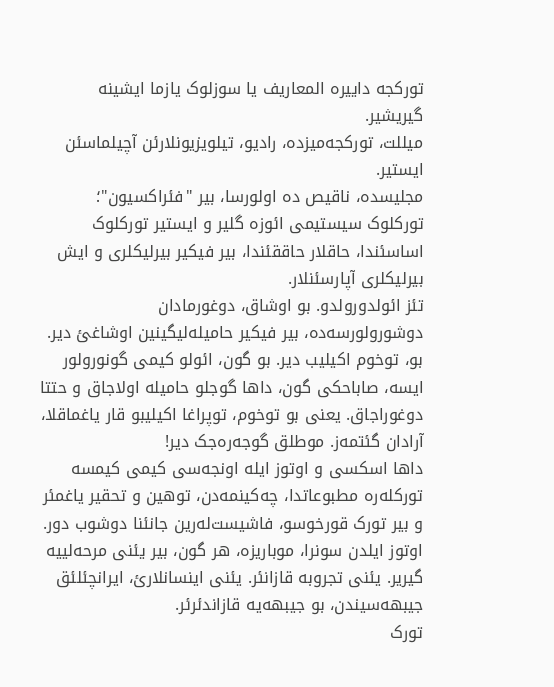تورکجه داییره المعاریف یا سوزلوک یازما ایشینه گیریشیر.
میللت، تورکجه‌میزده، رادیو، تیلویزیونلارئن آچیلماسئن ایستیر.
مجلیسده، ناقیص ده اولورسا، بیر "فئراکسیون"؛ تورکلوک سیستیمی ائوزه گلیر و ایستیر تورکلوک اساسئندا، حاقلار حاققئندا، بیر فیکیر بیرلیکلری و ایش بیرلیکلری آپارسئنلار.
تئز ائولدورولدو. بو اوشاق، دوغورمادان دوشورولورسه‌ده، بیر فیکیر حامیله‌لیگینین اوشاغئ دیر. بو، توخوم اکیلیب دیر. بو گون، ائولو کیمی گونورولور ایسه، صاباحکی گون، داها گوجلو حامیله اولاجاق و حتتا دوغوراجاق. یعنی بو توخوم، توپراغا اکیلیبو قار یاغماقلا، آرادان گئتمه‌ز. موطلق گوجه‌ره‌جک دیر!
داها اسکسی و اوتوز ایله اونجه‌سی کیمی کیمسه تورکله‌ره مطبوعاتدا، چه‌کینمه‌دن، توهین و تحقیر یاغمئر و بیر تورک قورخوسو، فاشیست‌له‌رین جانئنا دوشوب دور.
اوتوز ایلدن سونرا، موباریزه، هر گون، بیر یئنی مرحه‌لییه گیریر. یئنی تجروبه قازانئر. یئنی اینسانلارئ، ایرانچئلئق جیبهه‌سیندن، بو جیبهه‌یه قازاندئرئر.
تورک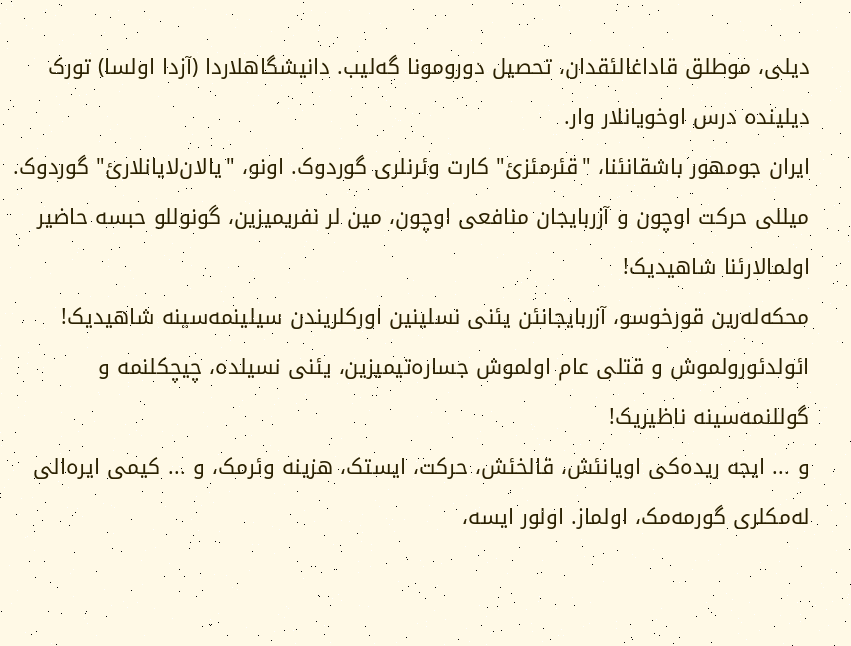دیلی، موطلق قاداغالئقدان، تحصیل دورومونا گه‌لیب. دانیشگاهلاردا (آزدا اولسا) تورک دیلینده درس اوخویانلار وار.
ایران جومهور باشقانئنا، "قئرمئزئ" کارت وئرنلری گوردوک. اونو، "یالان‌لایانلارئ" گوردوک.
میللی حرکت اوچون و آزربایجان منافعی اوچون، مین لر نفریمیزین، گونوللو حبسه حاضیر اولمالارئنا شاهیدیک!
محکه‌له‌رین قورخوسو، آزربایجانئن یئنی نسلینین اورکلریندن سیلینمه‌سینه شاهیدیک!
ائولدئورولموش و قتلی عام اولموش جساره‌تیمیزین، یئنی نسیلده، چیچکلنمه و گوللنمه‌سینه ناظیریک!
و ... ایجه ریده‌کی اویانئش، قالخئش، حرکت، ایستک، هزینه وئرمک، و ... کیمی ایره‌الی له‌مکلری گورمه‌مک، اولماز. اولور ایسه،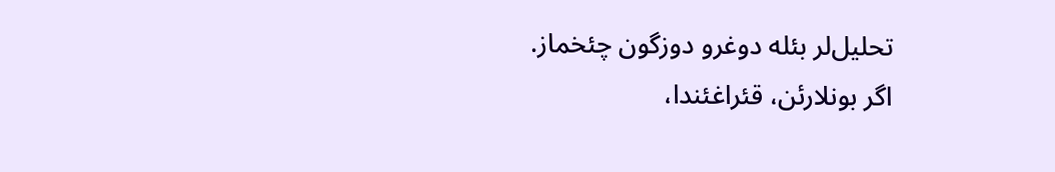تحلیل‌لر بئله دوغرو دوزگون چئخماز.
اگر بونلارئن، قئراغئندا،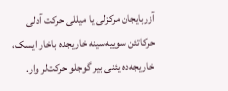آزربایجان مرکزلی یا میللی حرکت آدلی حرکاتئن سوییه‌سینه خاریجده باخار ایسک، خاریجه‌ده یئنی بیر گوجلو حرکت‌لر وار.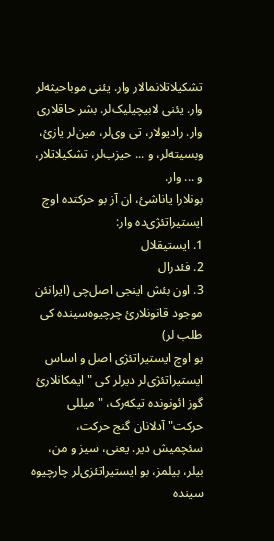تشکیلاتلانمالار وار. یئنی موباحیثه‌لر وار. یئنی لابیچیلیک‌لر. بشر حاقلاری وار. رادیولار، تی وی‌لر، مین‌لر یازئ، وبسیته‌لر، و ... حیزب‌لر، تشکیلاتلار، و ... وار.
بونلارا یاناشئ، ان آز بو حرکتده اوچ ایستیراتئژی‌ده وار:
1. ایستیقلال
2. فئدرال
3. اون بئش اینجی اصل‌چی (ایرانئن موجود قانونلارئ چرچیوه‌سینده کی طلب لر)
بو اوچ ایستیراتئژی اصل و اساس ایستیراتئژی‌لر دیرلر کی "ایمکانلارئ گوز ائونونده تیکه‌رک، "میللی حرکت" آدلانان گنج حرکت، سئچمیش دیر. یعنی، سیز و من، بیلر، بیلمز، بو ایستیراتئزی‌لر چارچیوه سینده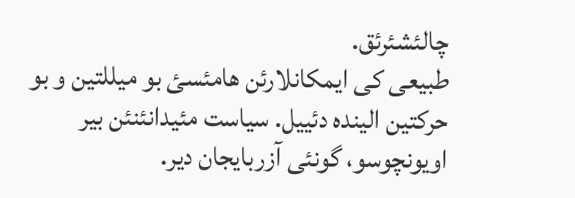چالئشئرئق.
طبیعی کی ایمکانلارئن هامئسئ بو میللتین و بو حرکتین الینده دئییل. سیاست مئیدانئنئن بیر اویونچوسو، گونئی آزربایجان دیر.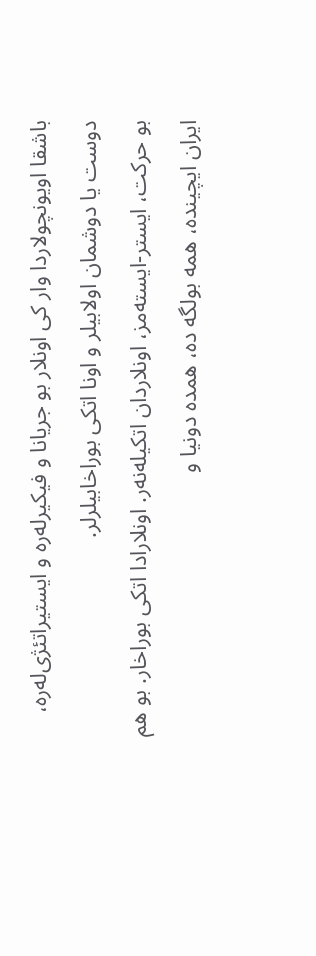باشقا اویونچولاردا وار کی اونلار بو جریانا و فیکیرله‌ره و ایستیراتئژی‌له‌ره، دوست یا دوشمان اولابیلر و اونا اتکی بوراخابیلرلر.
بو حرکت، ایستر-ایسته‌مز، اونلاردان اتکیله‌نه‌ر. اونلارادا اتکی بوراخار. بو هم ایران ایچینده، همه بولگه ده، همده دونیا و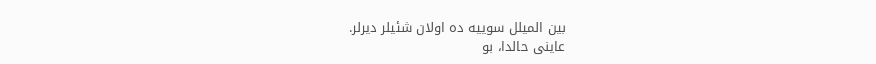بین المیلل سوییه ده اولان شئیلر دیرلر.
عاینی حالدا، بو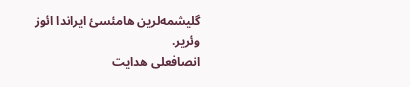گلیشمه‌لرین هامئسئ ایراندا ائوز وئریر.
انصافعلی هدایت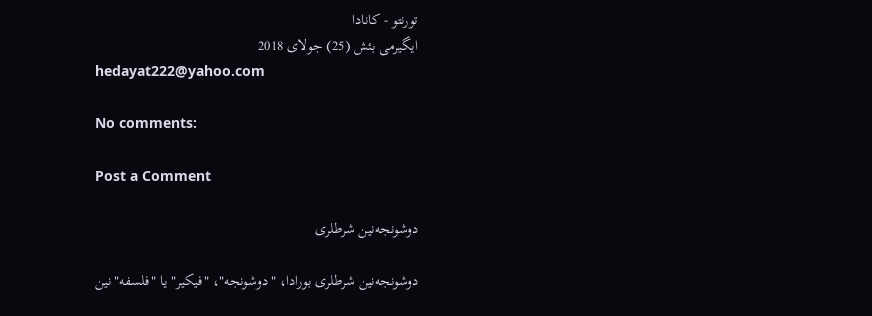تورنتو - کانادا
ایگیرمی بئش (25) جولای 2018
hedayat222@yahoo.com

No comments:

Post a Comment

دوشونجه‌نین شرطلری

دوشونجه‌نین شرطلری بورادا، "دوشونجه"، "فیکیر" یا "فلسفه"نین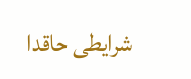شرایطی حاقدا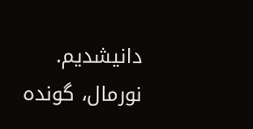دانیشدیم. نورمال، گونده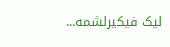لیک فیکیرلشمه...